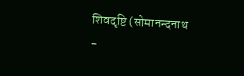शिवदृष्टि (सोमानन्दनाथ -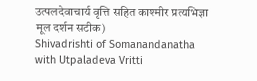उत्पलदेवाचार्य वृत्ति सहित काश्मीर प्रत्यभिज्ञा मूल दर्शन सटीक)
Shivadrishti of Somanandanatha with Utpaladeva Vritti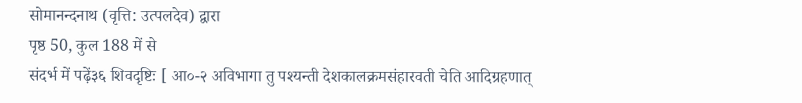सोमानन्दनाथ (वृत्ति: उत्पलदेव) द्वारा
पृष्ठ 50, कुल 188 में से
संदर्भ में पढ़ें३६ शिवदृष्टिः [ आ०-२ अविभागा तु पश्यन्ती देशकालक्रमसंहारवती चेति आदिग्रहणात्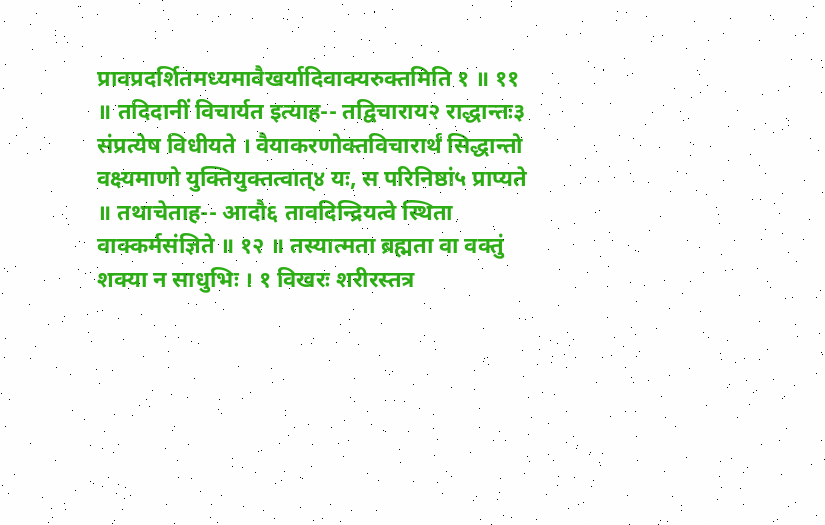प्रावप्रदर्शितमध्यमावैखर्यादिवाक्यरुक्तमिति १ ॥ ११ ॥ तदिदानीं विचार्यत इत्याह-- तद्विचाराय२ राद्धान्तः३ संप्रत्येष विधीयते । वैयाकरणोक्तविचारार्थं सिद्धान्तो वक्ष्यमाणो युक्तियुक्तत्वात्४ यः, स परिनिष्ठां५ प्राप्यते ॥ तथाचेताह-- आदौ६ तावदिन्द्रियत्वे स्थिता वाक्कर्मसंज्ञिते ॥ १२ ॥ तस्यात्मता ब्रह्मता वा वक्तुं शक्या न साधुभिः । १ विखरः शरीरस्तत्र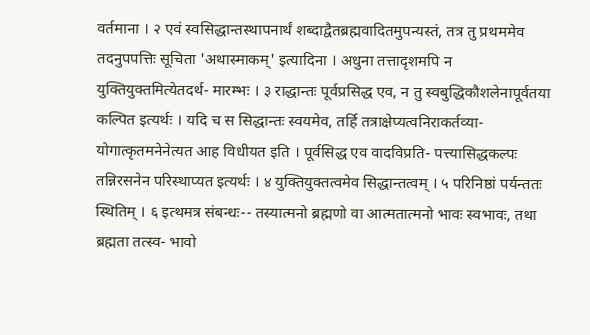वर्तमाना । २ एवं स्वसिद्धान्तस्थापनार्थं शब्दाद्वैतब्रह्मवादितमुपन्यस्तं, तत्र तु प्रथममेव तदनुपपत्तिः सूचिता 'अथास्माकम्' इत्यादिना । अधुना तत्तादृशमपि न युक्तियुक्तमित्येतदर्थ- मारम्भः । ३ राद्धान्तः पूर्वप्रसिद्ध एव, न तु स्वबुद्धिकौशलेनापूर्वतया कल्पित इत्यर्थः । यदि च स सिद्धान्तः स्वयमेव, तर्हि तत्राक्षेप्यत्वनिराकर्तव्या- योगात्कृतमनेनेत्यत आह विधीयत इति । पूर्वसिद्ध एव वादविप्रति- पत्त्यासिद्धकल्पः तन्निरसनेन परिस्थाप्यत इत्यर्थः । ४ युक्तियुक्तत्वमेव सिद्धान्तत्वम् । ५ परिनिष्ठां पर्यन्ततः स्थितिम् । ६ इत्थमत्र संबन्धः-- तस्यात्मनो ब्रह्मणो वा आत्मतात्मनो भावः स्वभावः, तथा ब्रह्मता तत्स्व- भावो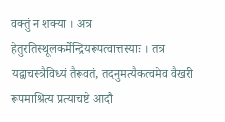वक्तुं न शक्या । अत्र हेतुरतिस्थूलकर्मेन्द्रियरूपत्वात्तस्याः । तत्र यद्वाचस्त्रैविध्यं तैरूवतं, तदनुमत्यैकत्वमेव वैखरी रूपमाश्रित्य प्रत्याचष्टे आदौ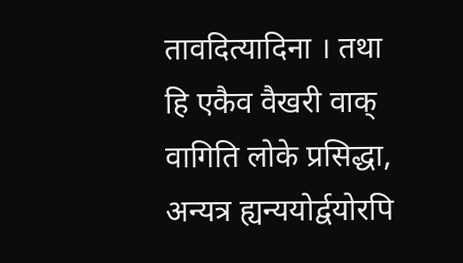तावदित्यादिना । तथा हि एकैव वैखरी वाक् वागिति लोके प्रसिद्धा, अन्यत्र ह्यन्ययोर्द्वयोरपि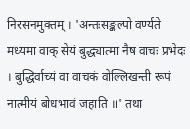निरसनमुक्तम् । 'अन्तःसङ्कल्पो वर्ण्यते मध्यमा वाक् सेयं बुद्ध्यात्मा नैष वाचः प्रभेदः । बुद्धिर्वाच्यं वा वाचकं वोल्लिखन्ती रूपं नात्मीयं बोधभावं जहाति ॥' तथा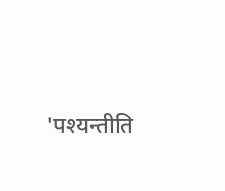'पश्यन्तीति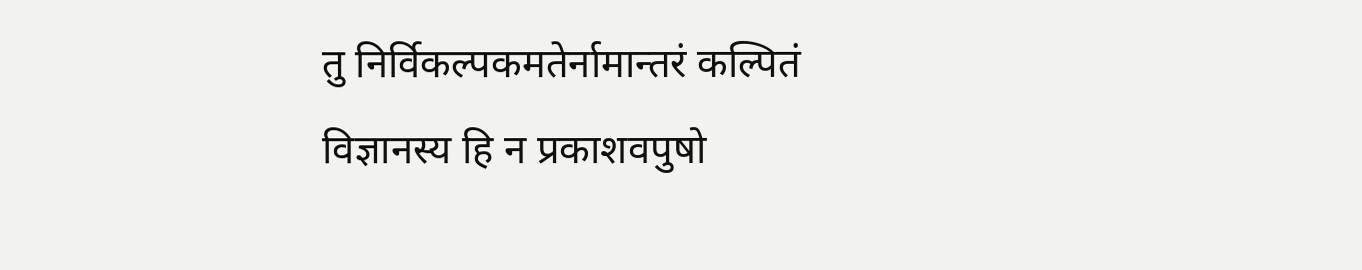तु निर्विकल्पकमतेर्नामान्तरं कल्पितं विज्ञानस्य हि न प्रकाशवपुषो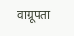वाग्रूपता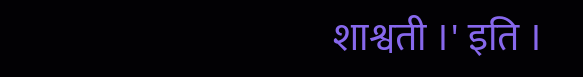शाश्वती ।' इति ।